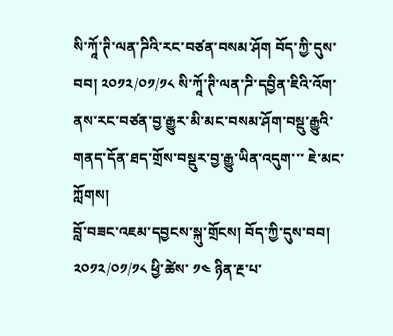སི་ཀཱོ་ཊི་ལན་ཌིའི་རང་བཙན་བསམ་ཤོག བོད་ཀྱི་དུས་བབ། ༢༠༡༢/༠༡/༡༨ སི་ཀཱོ་ཊི་ལན་ཌི་དབྱིན་ཇིའི་འོག་ནས་རང་བཙན་བྱ་རྒྱུར་མི་མང་བསམ་ཤོག་བསྡུ་རྒྱུའི་གནད་དོན་ཐད་གྲོས་བསྡུར་བྱ་རྒྱུ་ཡིན་འདུག་་་ ཇེ་མང་ཀློགས།
བློ་བཟང་འཇམ་དབྱངས་སྐུ་གྲོངས། བོད་ཀྱི་དུས་བབ། ༢༠༡༢/༠༡/༡༨ ཕྱི་ཚེས་ ༡༤ ཉིན་རྔ་པ་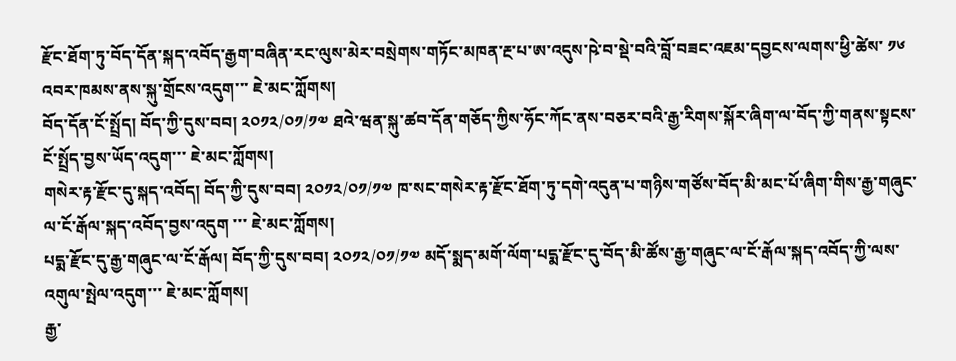རྫོང་ཐོག་ཏུ་བོད་དོན་སྐད་འབོད་རྒྱག་བཞིན་རང་ལུས་མེར་བསྲེགས་གཏོང་མཁན་རྔ་པ་ཨ་འདུས་ཥེ་བ་སྡེ་བའི་བློ་བཟང་འཇམ་དབྱངས་ལགས་ཕྱི་ཚེས་ ༡༦ འབར་ཁམས་ནས་སྐུ་གྲོངས་འདུག་་་ ཇེ་མང་ཀློགས།
བོད་དོན་ངོ་སྤྲོད། བོད་ཀྱི་དུས་བབ། ༢༠༡༢/༠༡/༡༧ ཐའེ་ཝན་སྐུ་ཚབ་དོན་གཅོད་ཀྱིས་ཧོང་ཀོང་ནས་བཅར་བའི་རྒྱ་རིགས་སྐོར་ཞིག་ལ་བོད་ཀྱི་གནས་སྟངས་ངོ་སྤྲོད་བྱས་ཡོད་འདུག་་་ ཇེ་མང་ཀློགས།
གསེར་རྟ་རྫོང་དུ་སྐད་འབོད། བོད་ཀྱི་དུས་བབ། ༢༠༡༢/༠༡/༡༧ ཁ་སང་གསེར་རྟ་རྫོང་ཐོག་ཏུ་དགེ་འདུན་པ་གཉིས་གཙོས་བོད་མི་མང་པོ་ཞིག་གིས་རྒྱ་གཞུང་ལ་ངོ་རྒོལ་སྐད་འབོད་བྱས་འདུག ་་་ ཇེ་མང་ཀློགས།
པདྨ་རྫོང་དུ་རྒྱ་གཞུང་ལ་ངོ་རྒོལ། བོད་ཀྱི་དུས་བབ། ༢༠༡༢/༠༡/༡༧ མདོ་སྨད་མགོ་ལོག་པདྨ་རྫོང་དུ་བོད་མི་ཚོས་རྒྱ་གཞུང་ལ་ངོ་རྒོལ་སྐད་འབོད་ཀྱི་ལས་འགུལ་སྤེལ་འདུག་་་ ཇེ་མང་ཀློགས།
རྒྱ་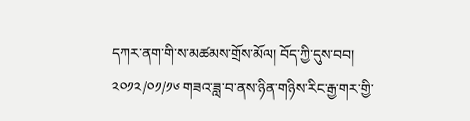དཀར་ནག་གི་ས་མཚམས་གྲོས་མོལ། བོད་ཀྱི་དུས་བབ། ༢༠༡༢/༠༡/༡༦ གཟའ་ཟླ་བ་ནས་ཉིན་གཉིས་རིང་རྒྱ་གར་གྱི་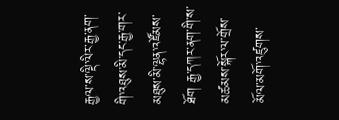རྒྱལ་ས་ལྡི་ལིར་རྒྱ་ནག་གི་འཐུས་མི་དང་རྒྱ་གར་མཐུས་མི་ལྷན་འཛོམས་ཐོག རྒྱ་དཀར་ནག་གི་ས་མཚམས་སྐོར་ལ་གྲོས་མོལ་མགོ་འཛུགས་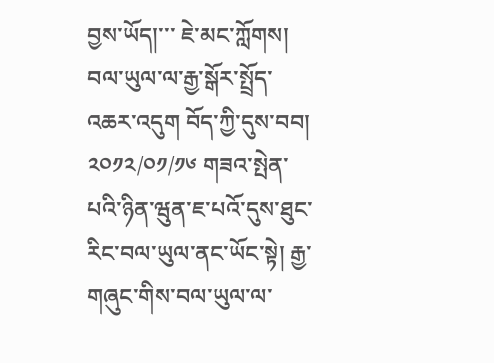བྱས་ཡོད།་་་ ཇེ་མང་ཀློགས།
བལ་ཡུལ་ལ་རྒྱ་སྒོར་སྤྲོད་འཆར་འདུག བོད་ཀྱི་དུས་བབ། ༢༠༡༢/༠༡/༡༦ གཟའ་སྤེན་པའི་ཉིན་ཝུན་ཇ་པའོ་དུས་ཐུང་རིང་བལ་ཡུལ་ནང་ཡོང་སྟེ། རྒྱ་གཞུང་གིས་བལ་ཡུལ་ལ་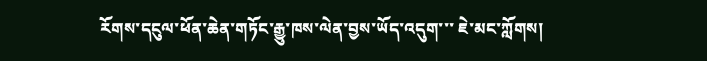རོགས་དངུལ་ཕོན་ཆེན་གཏོང་རྒྱུ་ཁས་ལེན་བྱས་ཡོད་འདུག་་་ ཇེ་མང་ཀློགས།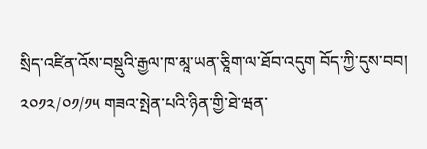སྲིད་འཛིན་འོས་བསྡུའི་རྒྱལ་ཁ་མཱ་ཡན་ཅཱིག་ལ་ཐོབ་འདུག བོད་ཀྱི་དུས་བབ། ༢༠༡༢/༠༡/༡༥ གཟའ་སྤེན་པའི་ཉིན་གྱི་ཐེ་ཝན་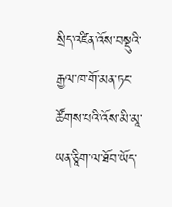སྲིད་འཛིན་འོས་བསྡུའི་རྒྱལ་ཁ་གོ་མན་ཏང་ཚོགས་པའི་འོས་མི་མཱ་ཡན་ཅཱིག་ལ་ཐོབ་ཡོད་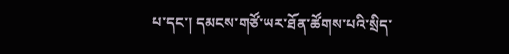པ་དང་། དམངས་གཙོ་ཡར་ཐོན་ཚོགས་པའི་སྲིད་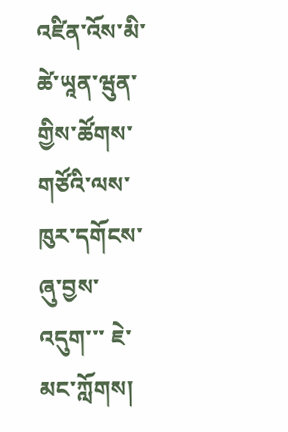འཛིན་འོས་མི་ཚེ་ཡཱན་ཝུན་གྱིས་ཚོགས་གཙོའི་ལས་ཁུར་དགོངས་ཞུ་བྱས་འདུག་་་ ཇེ་མང་ཀློགས།